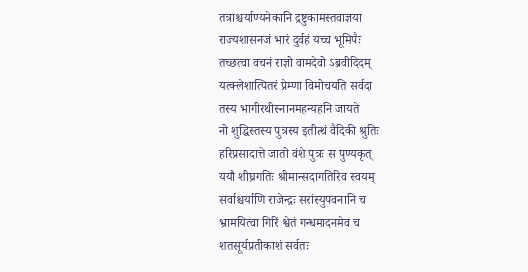तत्राश्चर्याण्यनेकानि द्रष्टुकामस्तवाज्ञया
राज्यशासनजं भारं दुर्वहं यच्च भूमिपैः
तच्छत्वा वचनं राज्ञो वामदेवो ऽब्रवीदिदम्
यत्क्लेशात्पितरं प्रेम्णा विमोचयति सर्वदा
तस्य भागीरथीस्नानमहन्यहनि जायते
नो शुद्धिस्तस्य पुत्रस्य इतीत्थं वैदिकी श्रुतिः
हरिप्रसादात्ते जातो वंशे पुत्रः स पुण्यकृत्
ययौ शीघ्रगतिः श्रीमान्सदागतिरिव स्वयम्
सर्वाश्चर्याणि राजेन्द्रः सरांस्युपवनानि च
भ्रामयित्वा गिरिं श्वेतं गन्धमादनमेव च
शतसूर्यप्रतीकाशं सर्वतः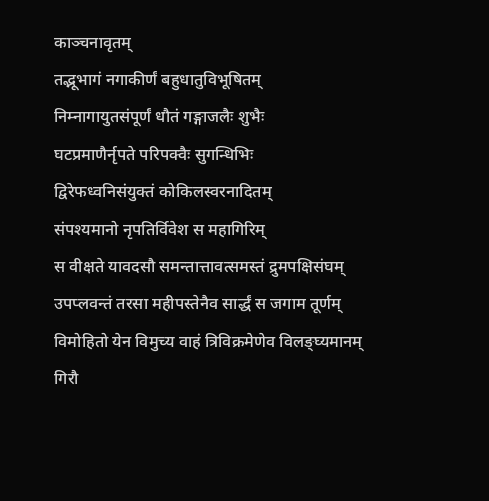काञ्चनावृतम्
तद्भूभागं नगाकीर्णं बहुधातुविभूषितम्
निम्नागायुतसंपूर्णं धौतं गङ्गाजलैः शुभैः
घटप्रमाणैर्नृपते परिपक्वैः सुगन्धिभिः
द्विरेफध्वनिसंयुक्तं कोकिलस्वरनादितम्
संपश्यमानो नृपतिर्विवेश स महागिरिम्
स वीक्षते यावदसौ समन्तात्तावत्समस्तं द्रुमपक्षिसंघम्
उपप्लवन्तं तरसा महीपस्तेनैव सार्द्धं स जगाम तूर्णम्
विमोहितो येन विमुच्य वाहं त्रिविक्रमेणेव विलङ्घ्यमानम्
गिरौ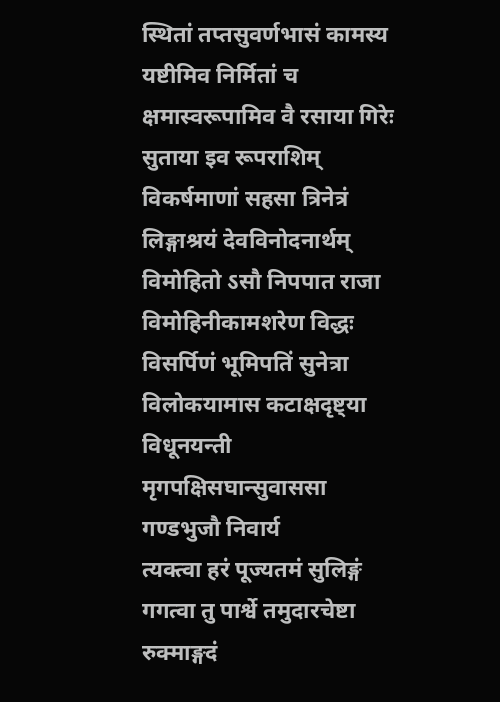स्थितां तप्तसुवर्णभासं कामस्य यष्टीमिव निर्मितां च
क्षमास्वरूपामिव वै रसाया गिरेः सुताया इव रूपराशिम्
विकर्षमाणां सहसा त्रिनेत्रं लिङ्गाश्रयं देवविनोदनार्थम्
विमोहितो ऽसौ निपपात राजा विमोहिनीकामशरेण विद्धः
विसर्पिणं भूमिपतिं सुनेत्रा विलोकयामास कटाक्षदृष्ट्या
विधूनयन्ती मृगपक्षिसघान्सुवाससा गण्डभुजौ निवार्य
त्यक्त्वा हरं पूज्यतमं सुलिङ्गं गगत्वा तु पार्श्वे तमुदारचेष्टा
रुक्माङ्गदं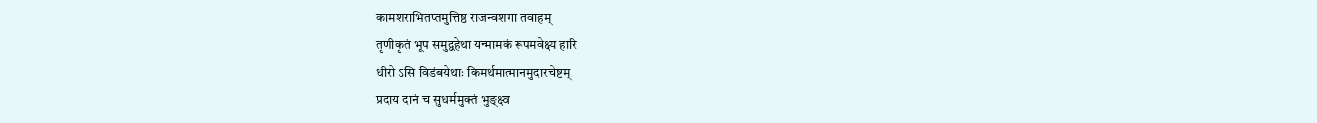कामशराभितप्तमुत्तिष्ठ राजन्वशगा तवाहम्
तृणीकृतं भूप समुद्वहेथा यन्मामकं रूपमवेक्ष्य हारि
धीरो ऽसि विडंबयेथाः किमर्थमात्मानमुदारचेष्टम्
प्रदाय दानं च सुधर्ममुक्तं भुङ्क्ष्व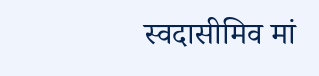स्वदासीमिव मां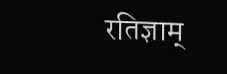रतिज्ञाम्